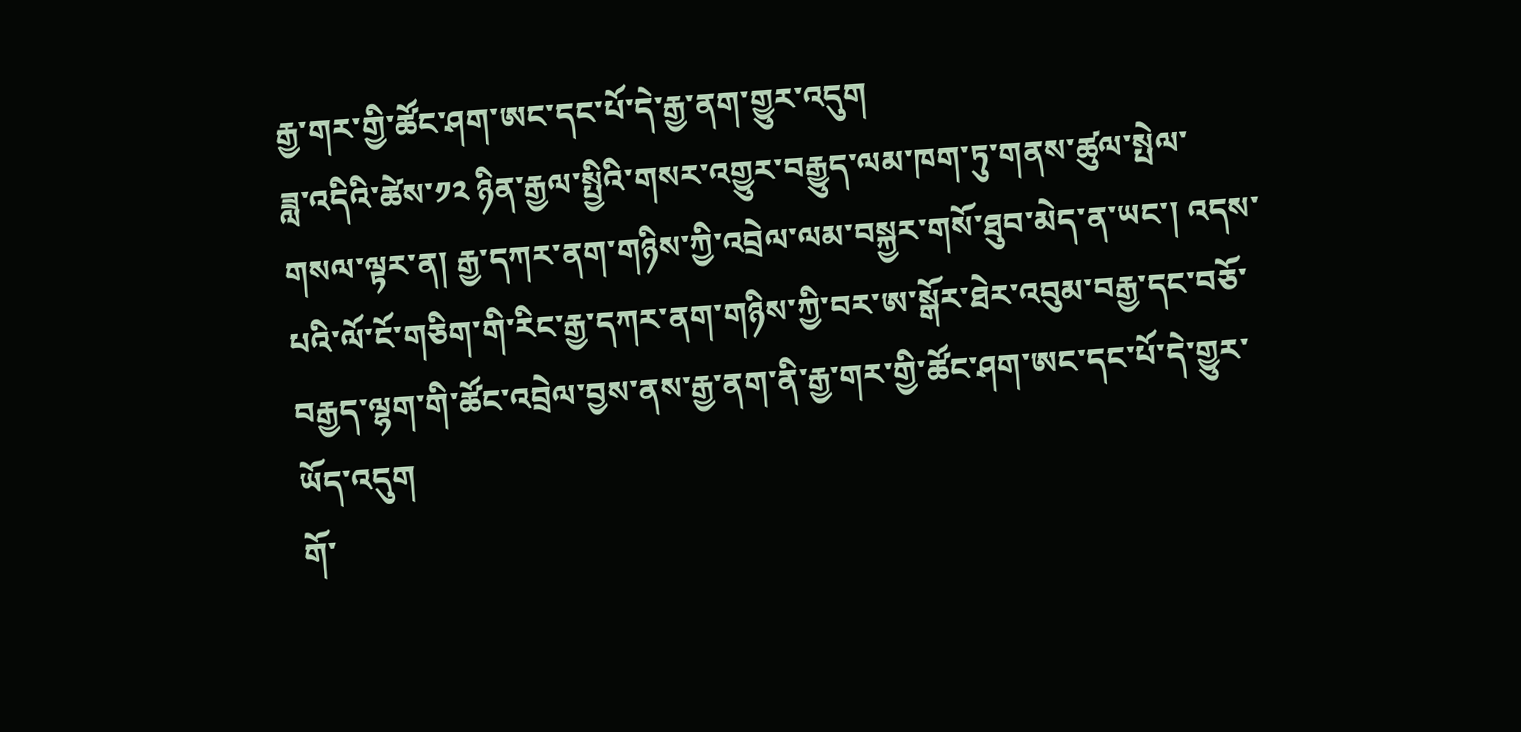རྒྱ་གར་གྱི་ཚོང་ཤག་ཨང་དང་པོ་དེ་རྒྱ་ནག་གྱུར་འདུག
ཟླ་འདིའི་ཚེས་༡༢ ཉིན་རྒྱལ་སྤྱིའི་གསར་འགྱུར་བརྒྱུད་ལམ་ཁག་ཏུ་གནས་ཚུལ་སྤེལ་གསལ་ལྟར་ན། རྒྱ་དཀར་ནག་གཉིས་ཀྱི་འབྲེལ་ལམ་བསྐྱར་གསོ་ཐུབ་མེད་ན་ཡང་། འདས་པའི་ལོ་ངོ་གཅིག་གི་རིང་རྒྱ་དཀར་ནག་གཉིས་ཀྱི་བར་ཨ་སྒོར་ཐེར་འབུམ་བརྒྱ་དང་བཅོ་བརྒྱད་ལྷག་གི་ཚོང་འབྲེལ་བྱས་ནས་རྒྱ་ནག་ནི་རྒྱ་གར་གྱི་ཚོང་ཤག་ཨང་དང་པོ་དེ་གྱུར་ཡོད་འདུག
གོ་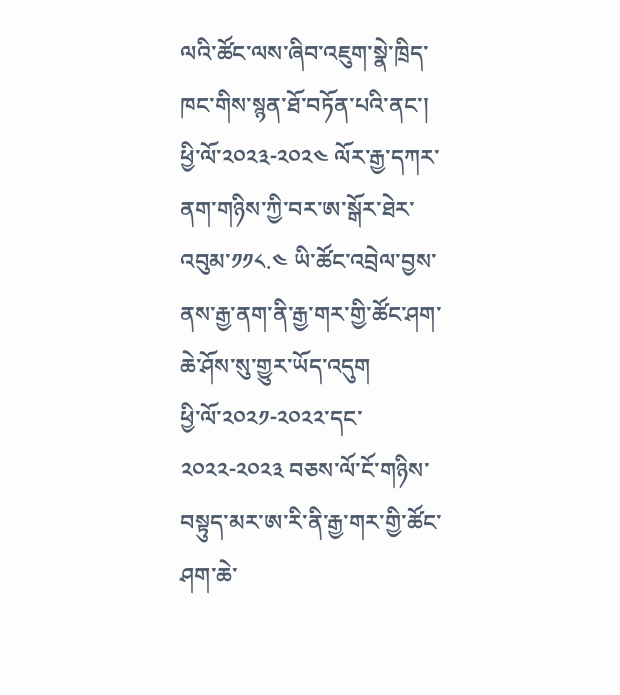ལའི་ཚོང་ལས་ཞིབ་འཇུག་སྣེ་ཁྲིད་ཁང་གིས་སྙན་ཐོ་བཏོན་པའི་ནང་། ཕྱི་ལོ་༢༠༢༣-༢༠༢༤ ལོར་རྒྱ་དཀར་ནག་གཉིས་ཀྱི་བར་ཨ་སྒོར་ཐེར་འབུམ་༡༡༨.༤ ཡི་ཚོང་འབྲེལ་བྱས་ནས་རྒྱ་ནག་ནི་རྒྱ་གར་གྱི་ཚོང་ཤག་ཆེ་ཤོས་སུ་གྱུར་ཡོད་འདུག
ཕྱི་ལོ་༢༠༢༡-༢༠༢༢་དང་༢༠༢༢-༢༠༢༣ བཅས་ལོ་ངོ་གཉིས་བསྟུད་མར་ཨ་རི་ནི་རྒྱ་གར་གྱི་ཚོང་ཤག་ཆེ་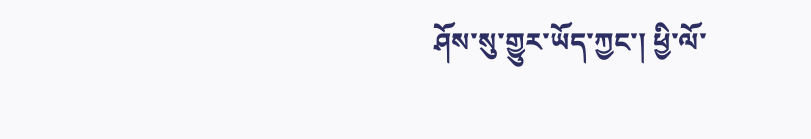ཤོས་སུ་གྱུར་ཡོད་ཀྱང་། ཕྱི་ལོ་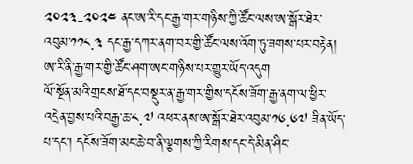༢༠༢༣-༢༠༢༤ ནང་ཨ་རི་དང་རྒྱ་གར་གཉིས་ཀྱི་ཚོང་ལས་ཨ་སྒོར་ཐེར་འབུམ་༡༡༨.༣ དང་རྒྱ་དཀར་ནག་བར་གྱི་ཚོང་ལས་འོག་ཏུ་ཟགས་པར་བརྟེན། ཨ་རི་ནི་རྒྱ་གར་གྱི་ཚོང་ཤག་ཨང་གཉིས་པར་གྱུར་ཡོད་འདུག
ལོ་སྔོན་མའི་གྲངས་ཐོ་དང་བསྡུར་ན་རྒྱ་གར་གྱིས་དངོས་ཟོག་རྒྱ་ནག་ལ་ཕྱིར་འདྲེན་བྱས་པའི་བརྒྱ་ཆ་༨.༧ འཕར་ནས་ཨ་སྒོར་ཐེར་འབུམ་༡༦.༦༧ ཟིན་ཡོད་པ་དང་། དངོས་ཟོག་མང་ཆེ་བ་ནི་ལྕགས་ཀྱི་རིགས་དང་དེ་མིན་ཤིང་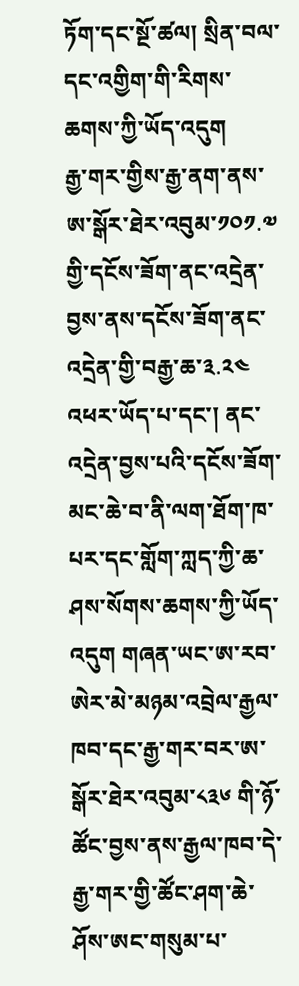ཏོག་དང་སྔོ་ཚལ། སྲིན་བལ་དང་འགྱིག་གི་རིགས་ཆགས་ཀྱི་ཡོད་འདུག
རྒྱ་གར་གྱིས་རྒྱ་ནག་ནས་ཨ་སྒོར་ཐེར་འབུམ་༡༠༡.༧ གྱི་དངོས་ཟོག་ནང་འདྲེན་བྱས་ནས་དངོས་ཟོག་ནང་འདྲེན་གྱི་བརྒྱ་ཆ་༣.༢༤ འཕར་ཡོད་པ་དང་། ནང་འདྲེན་བྱས་པའི་དངོས་ཟོག་མང་ཆེ་བ་ནི་ལག་ཐོག་ཁ་པར་དང་གློག་ཀླད་ཀྱི་ཆ་ཤས་སོགས་ཆགས་ཀྱི་ཡོད་འདུག གཞན་ཡང་ཨ་རབ་ཨེར་མེ་མཉམ་འབྲེལ་རྒྱལ་ཁབ་དང་རྒྱ་གར་བར་ཨ་སྒོར་ཐེར་འབུམ་༨༣༦ གི་ཉོ་ཚོང་བྱས་ནས་རྒྱལ་ཁབ་དེ་རྒྱ་གར་གྱི་ཚོང་ཤག་ཆེ་ཤོས་ཨང་གསུམ་པ་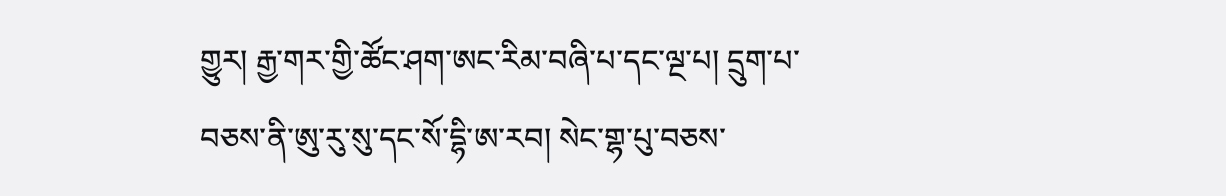གྱུར། རྒྱ་གར་གྱི་ཚོང་ཤག་ཨང་རིམ་བཞི་པ་དང་ལྔ་པ། དྲུག་པ་བཅས་ནི་ཨུ་རུ་སུ་དང་སོ་དྷི་ཨ་རབ། སེང་གྷ་པུ་བཅས་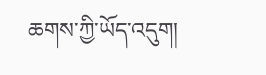ཆགས་ཀྱི་ཡོད་འདུག།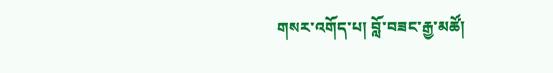གསར་འགོད་པ། བློ་བཟང་རྒྱ་མཚོ།